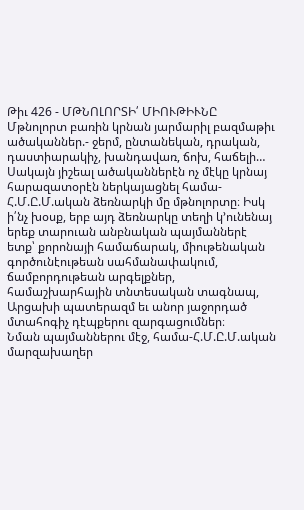Թիւ 426 - ՄԹՆՈԼՈՐՏԻ՛ ՄԻՈՒԹԻՒՆԸ
Մթնոլորտ բառին կրնան յարմարիլ բազմաթիւ ածականներ.- ջերմ, ընտանեկան, դրական, դաստիարակիչ, խանդավառ, ճոխ, հաճելի…
Սակայն յիշեալ ածականներէն ոչ մէկը կրնայ հարազատօրէն ներկայացնել համա-Հ.Մ.Ը.Մ.ական ձեռնարկի մը մթնոլորտը։ Իսկ ի՛նչ խօսք, երբ այդ ձեռնարկը տեղի կ’ունենայ երեք տարուան անբնական պայմաններէ ետք՝ քորոնայի համաճարակ, միութենական գործունէութեան սահմանափակում, ճամբորդութեան արգելքներ, համաշխարհային տնտեսական տագնապ, Արցախի պատերազմ եւ անոր յաջորդած մտահոգիչ դէպքերու զարգացումներ։
Նման պայմաններու մէջ, համա-Հ.Մ.Ը.Մ.ական մարզախաղեր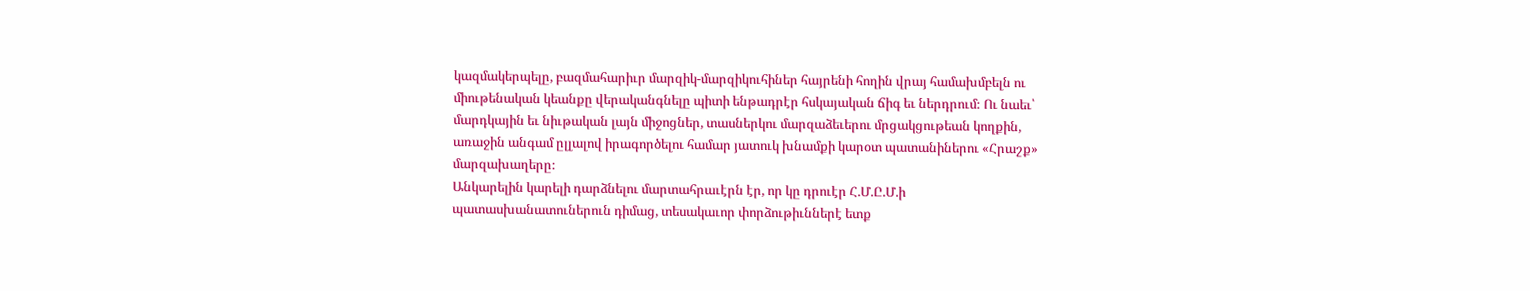կազմակերպելը, բազմահարիւր մարզիկ-մարզիկուհիներ հայրենի հողին վրայ համախմբելն ու միութենական կեանքը վերականգնելը պիտի ենթադրէր հսկայական ճիգ եւ ներդրում։ Ու նաեւ՝ մարդկային եւ նիւթական լայն միջոցներ, տասներկու մարզաձեւերու մրցակցութեան կողքին, առաջին անգամ ըլլալով իրագործելու համար յատուկ խնամքի կարօտ պատանիներու «Հրաշք» մարզախաղերը։
Անկարելին կարելի դարձնելու մարտահրաւէրն էր, որ կը դրուէր Հ.Մ.Ը.Մ.ի պատասխանատուներուն դիմաց, տեսակաւոր փորձութիւններէ ետք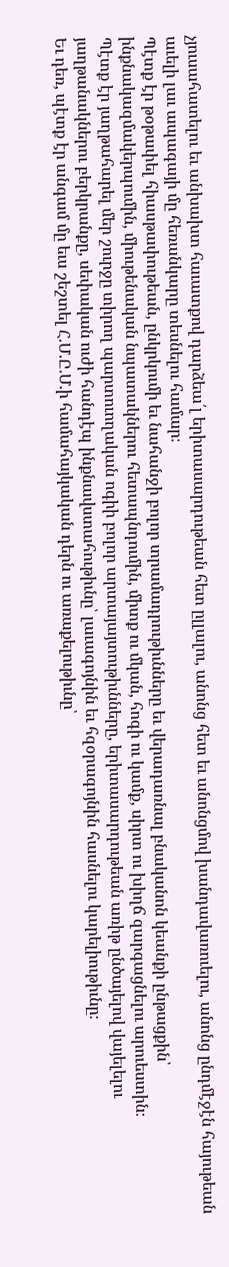չյուսահատելու եւ անխախտ հաւատքով դարձեա՛լ երիտասարդութեան հետ ըլլալու, անոնց հետ եւ անոնցմով խանդավառուելու, անոնց ընդմէջէն հայութեան աւելի լաւ ապագայի մը հեռանկարը տեսնելու համար։
Պէտք էր թօթափել հիասթափութեան, ընկրկումի եւ նահանջի բոլոր տրամադրութիւնները եւ վերադառնալ բնականոն կեանքի ընթացքին՝ ինքնակազմակերպումին, միութենական նպատակներու հետապնդումին, միտք ու մկան, հոգի ու կամք, սիրտ ու խիղճ զարգացնելու արուեստին։
Պէտք էր յաղթահարել մեր շուրջը տիրող պարտուողական ոգիի բոլոր արտայայտութիւնները, երիտասարդութեան առիթ ընծայելով վայելելու յաղթանակներու բերկրանքը, սեփական ուժի հանդէպ ինքնավստահութիւնը՝ լաւագոյնին եւ հզօրագոյնին հասնելու կարելիութիւնը։
Եւ դեռ, պէտք էր անգամ մը եւս շեշտել Հ.Մ.Ը.Մ.ի համահայկական դերն ու առաքելութիւնը՝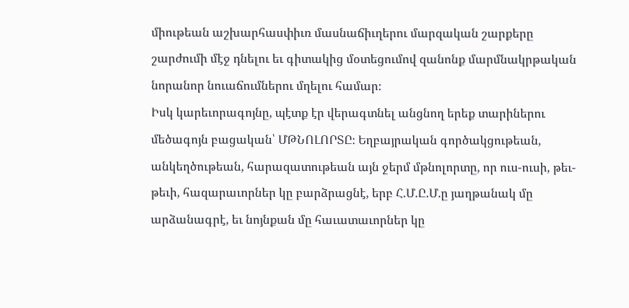միութեան աշխարհասփիւռ մասնաճիւղերու մարզական շարքերը շարժումի մէջ դնելու եւ գիտակից մօտեցումով զանոնք մարմնակրթական նորանոր նուաճումներու մղելու համար։
Իսկ կարեւորագոյնը, պէտք էր վերագտնել անցնող երեք տարիներու մեծագոյն բացական՝ ՄԹՆՈԼՈՐՏԸ։ Եղբայրական գործակցութեան, անկեղծութեան, հարազատութեան այն ջերմ մթնոլորտը, որ ուս-ուսի, թեւ-թեւի, հազարաւորներ կը բարձրացնէ, երբ Հ.Մ.Ը.Մ.ը յաղթանակ մը արձանագրէ, եւ նոյնքան մը հաւատաւորներ կը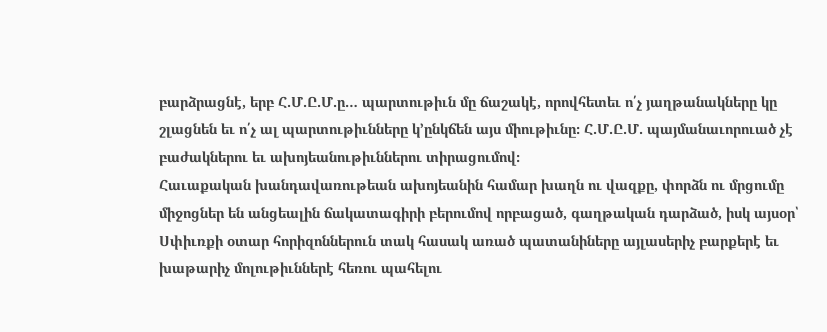բարձրացնէ, երբ Հ.Մ.Ը.Մ.ը… պարտութիւն մը ճաշակէ, որովհետեւ ո՛չ յաղթանակները կը շլացնեն եւ ո՛չ ալ պարտութիւնները կ’ընկճեն այս միութիւնը։ Հ.Մ.Ը.Մ. պայմանաւորուած չէ բաժակներու եւ ախոյեանութիւններու տիրացումով։
Հաւաքական խանդավառութեան ախոյեանին համար խաղն ու վազքը, փորձն ու մրցումը միջոցներ են անցեալին ճակատագիրի բերումով որբացած, գաղթական դարձած, իսկ այսօր՝ Սփիւռքի օտար հորիզոններուն տակ հասակ առած պատանիները այլասերիչ բարքերէ եւ խաթարիչ մոլութիւններէ հեռու պահելու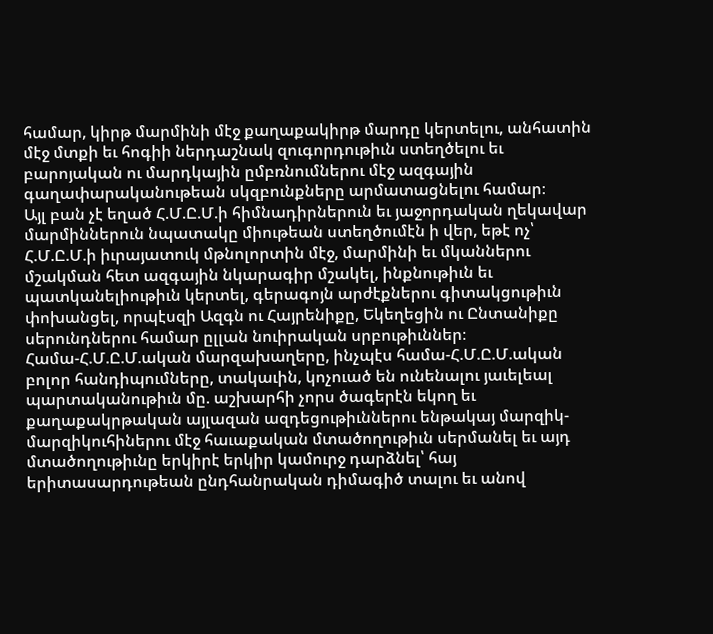համար, կիրթ մարմինի մէջ քաղաքակիրթ մարդը կերտելու, անհատին մէջ մտքի եւ հոգիի ներդաշնակ զուգորդութիւն ստեղծելու եւ բարոյական ու մարդկային ըմբռնումներու մէջ ազգային գաղափարականութեան սկզբունքները արմատացնելու համար։
Այլ բան չէ եղած Հ.Մ.Ը.Մ.ի հիմնադիրներուն եւ յաջորդական ղեկավար մարմիններուն նպատակը միութեան ստեղծումէն ի վեր, եթէ ոչ՝ Հ.Մ.Ը.Մ.ի իւրայատուկ մթնոլորտին մէջ, մարմինի եւ մկաններու մշակման հետ ազգային նկարագիր մշակել, ինքնութիւն եւ պատկանելիութիւն կերտել, գերագոյն արժէքներու գիտակցութիւն փոխանցել, որպէսզի Ազգն ու Հայրենիքը, Եկեղեցին ու Ընտանիքը սերունդներու համար ըլլան նուիրական սրբութիւններ։
Համա-Հ.Մ.Ը.Մ.ական մարզախաղերը, ինչպէս համա-Հ.Մ.Ը.Մ.ական բոլոր հանդիպումները, տակաւին, կոչուած են ունենալու յաւելեալ պարտականութիւն մը. աշխարհի չորս ծագերէն եկող եւ քաղաքակրթական այլազան ազդեցութիւններու ենթակայ մարզիկ-մարզիկուհիներու մէջ հաւաքական մտածողութիւն սերմանել եւ այդ մտածողութիւնը երկիրէ երկիր կամուրջ դարձնել՝ հայ երիտասարդութեան ընդհանրական դիմագիծ տալու եւ անով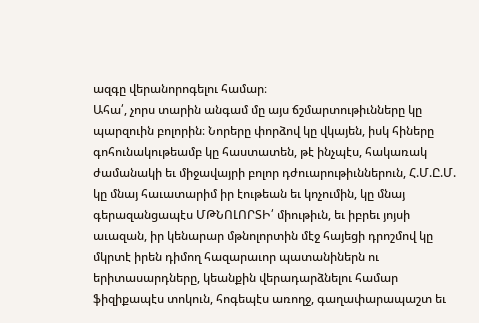ազգը վերանորոգելու համար։
Ահա՛, չորս տարին անգամ մը այս ճշմարտութիւնները կը պարզուին բոլորին։ Նորերը փորձով կը վկայեն, իսկ հիները գոհունակութեամբ կը հաստատեն, թէ ինչպէս, հակառակ ժամանակի եւ միջավայրի բոլոր դժուարութիւններուն, Հ.Մ.Ը.Մ. կը մնայ հաւատարիմ իր էութեան եւ կոչումին, կը մնայ գերազանցապէս ՄԹՆՈԼՈՐՏԻ՛ միութիւն, եւ իբրեւ յոյսի աւազան, իր կենարար մթնոլորտին մէջ հայեցի դրոշմով կը մկրտէ իրեն դիմող հազարաւոր պատանիներն ու երիտասարդները, կեանքին վերադարձնելու համար ֆիզիքապէս տոկուն, հոգեպէս առողջ, գաղափարապաշտ եւ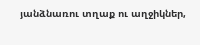յանձնառու տղաք ու աղջիկներ,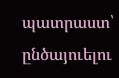պատրաստ՝ ընծայուելու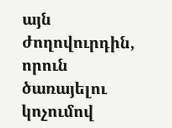այն ժողովուրդին, որուն ծառայելու կոչումով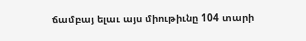ճամբայ ելաւ այս միութիւնը 104 տարի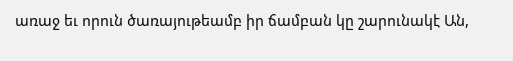առաջ եւ որուն ծառայութեամբ իր ճամբան կը շարունակէ Ան,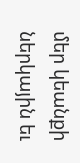մեր կեանքի ներկային եւ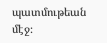պատմութեան մէջ։